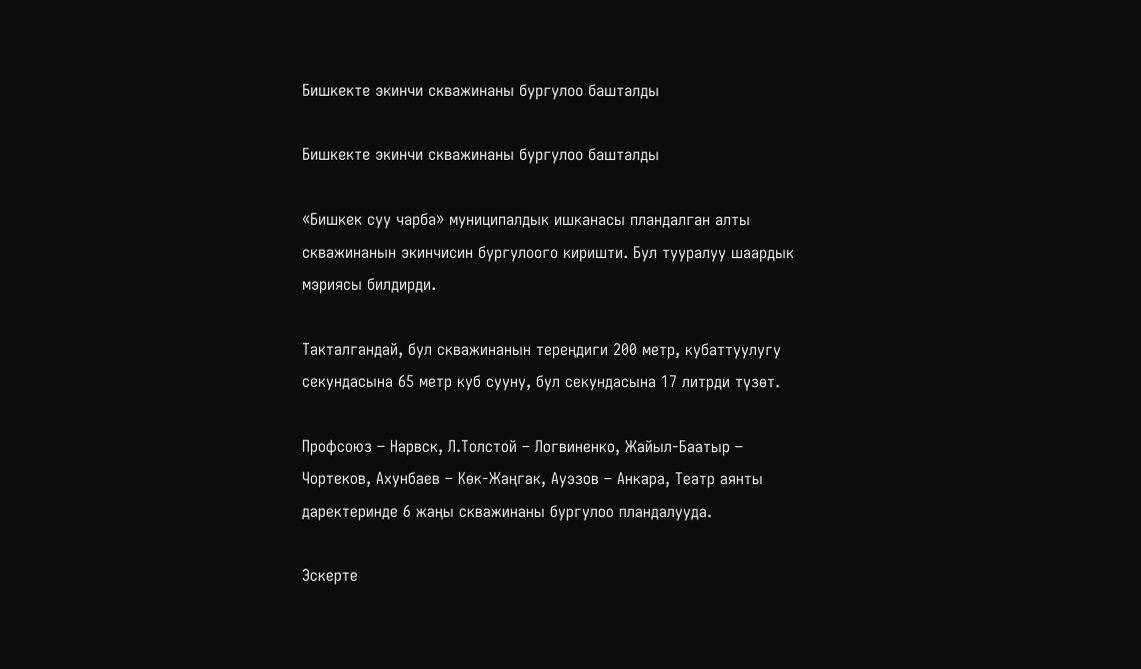Бишкекте экинчи скважинаны бургулоо башталды

Бишкекте экинчи скважинаны бургулоо башталды

«Бишкек суу чарба» муниципалдык ишканасы пландалган алты скважинанын экинчисин бургулоого киришти. Бул тууралуу шаардык мэриясы билдирди.

Такталгандай, бул скважинанын тереңдиги 200 метр, кубаттуулугу секундасына 65 метр куб сууну, бул секундасына 17 литрди түзөт.

Профсоюз – Нарвск, Л.Толстой – Логвиненко, Жайыл-Баатыр – Чортеков, Ахунбаев – Көк-Жаңгак, Ауэзов – Анкара, Театр аянты даректеринде 6 жаңы скважинаны бургулоо пландалууда.

Эскерте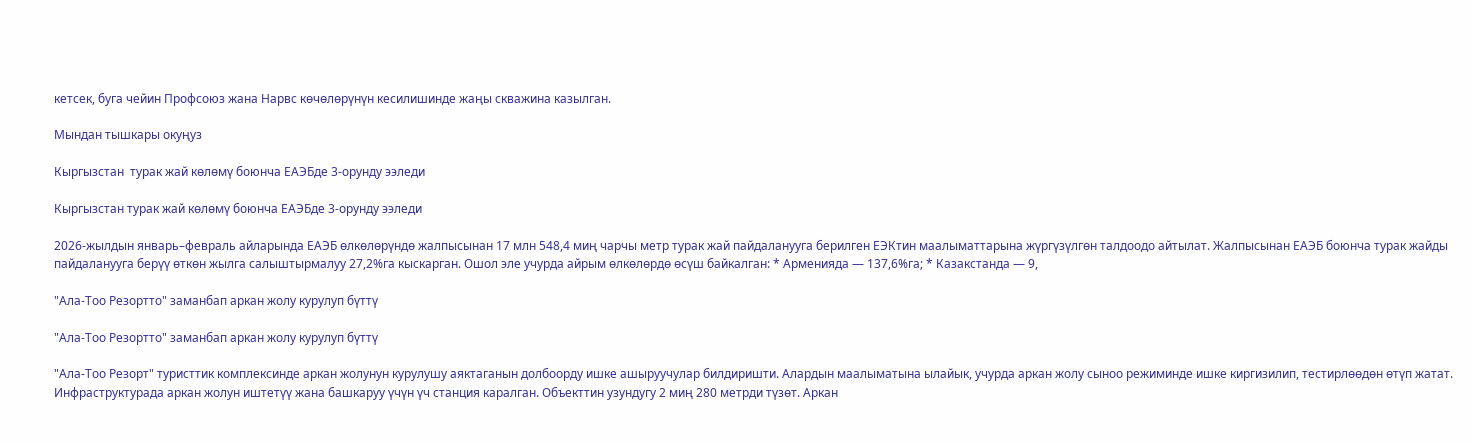кетсек, буга чейин Профсоюз жана Нарвс көчөлөрүнүн кесилишинде жаңы скважина казылган.

Мындан тышкары окуңуз

Кыргызстан  турак жай көлөмү боюнча ЕАЭБде 3-орунду ээледи

Кыргызстан турак жай көлөмү боюнча ЕАЭБде 3-орунду ээледи

2026-жылдын январь–февраль айларында ЕАЭБ өлкөлөрүндө жалпысынан 17 млн 548,4 миң чарчы метр турак жай пайдаланууга берилген ЕЭКтин маалыматтарына жүргүзүлгөн талдоодо айтылат. Жалпысынан ЕАЭБ боюнча турак жайды пайдаланууга берүү өткөн жылга салыштырмалуу 27,2%га кыскарган. Ошол эле учурда айрым өлкөлөрдө өсүш байкалган: * Арменияда — 137,6%га; * Казакстанда — 9,

"Ала-Тоо Резортто" заманбап аркан жолу курулуп бүттү

"Ала-Тоо Резортто" заманбап аркан жолу курулуп бүттү

"Ала-Тоо Резорт" туристтик комплексинде аркан жолунун курулушу аяктаганын долбоорду ишке ашыруучулар билдиришти. Алардын маалыматына ылайык, учурда аркан жолу сыноо режиминде ишке киргизилип, тестирлөөдөн өтүп жатат. Инфраструктурада аркан жолун иштетүү жана башкаруу үчүн үч станция каралган. Объекттин узундугу 2 миң 280 метрди түзөт. Аркан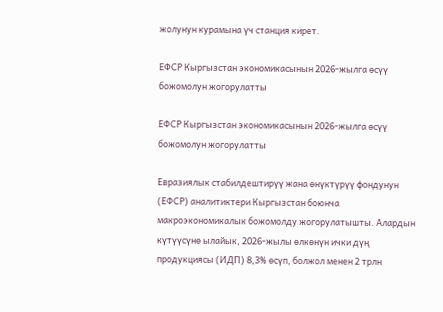жолунун курамына үч станция кирет.

ЕФСР Кыргызстан экономикасынын 2026-жылга өсүү божомолун жогорулатты

ЕФСР Кыргызстан экономикасынын 2026-жылга өсүү божомолун жогорулатты

Евразиялык стабилдештирүү жана өнүктүрүү фондунун (ЕФСР) аналитиктери Кыргызстан боюнча макроэкономикалык божомолду жогорулатышты. Алардын күтүүсүнө ылайык, 2026-жылы өлкөнүн ички дүң продукциясы (ИДП) 8,3% өсүп, болжол менен 2 трлн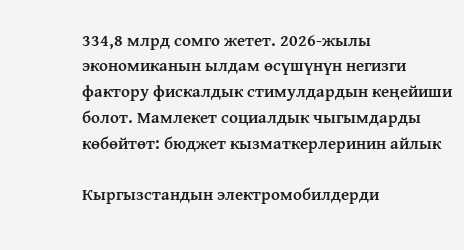334,8 млрд сомго жетет. 2026-жылы экономиканын ылдам өсүшүнүн негизги фактору фискалдык стимулдардын кеңейиши болот. Мамлекет социалдык чыгымдарды көбөйтөт: бюджет кызматкерлеринин айлык

Кыргызстандын электромобилдерди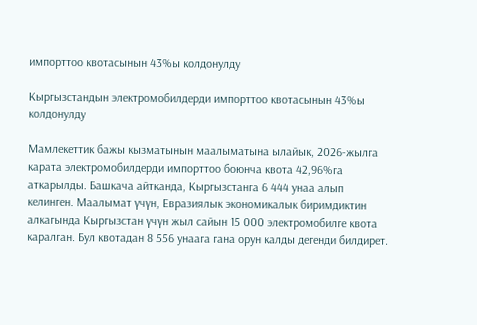импорттоо квотасынын 43%ы колдонулду

Кыргызстандын электромобилдерди импорттоо квотасынын 43%ы колдонулду

Мамлекеттик бажы кызматынын маалыматына ылайык, 2026-жылга карата электромобилдерди импорттоо боюнча квота 42,96%га аткарылды. Башкача айтканда, Кыргызстанга 6 444 унаа алып келинген. Маалымат үчүн, Евразиялык экономикалык биримдиктин алкагында Кыргызстан үчүн жыл сайын 15 000 электромобилге квота каралган. Бул квотадан 8 556 унаага гана орун калды дегенди билдирет.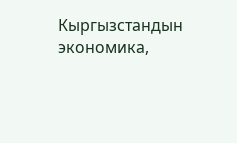Кыргызстандын экономика,